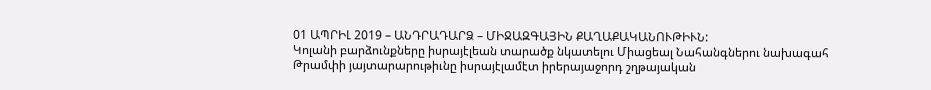01 ԱՊՐԻԼ 2019 – ԱՆԴՐԱԴԱՐՁ – ՄԻՋԱԶԳԱՅԻՆ ՔԱՂԱՔԱԿԱՆՈՒԹԻՒՆ:
Կոլանի բարձունքները իսրայէլեան տարածք նկատելու Միացեալ Նահանգներու նախագահ Թրամփի յայտարարութիւնը իսրայէլամէտ իրերայաջորդ շղթայական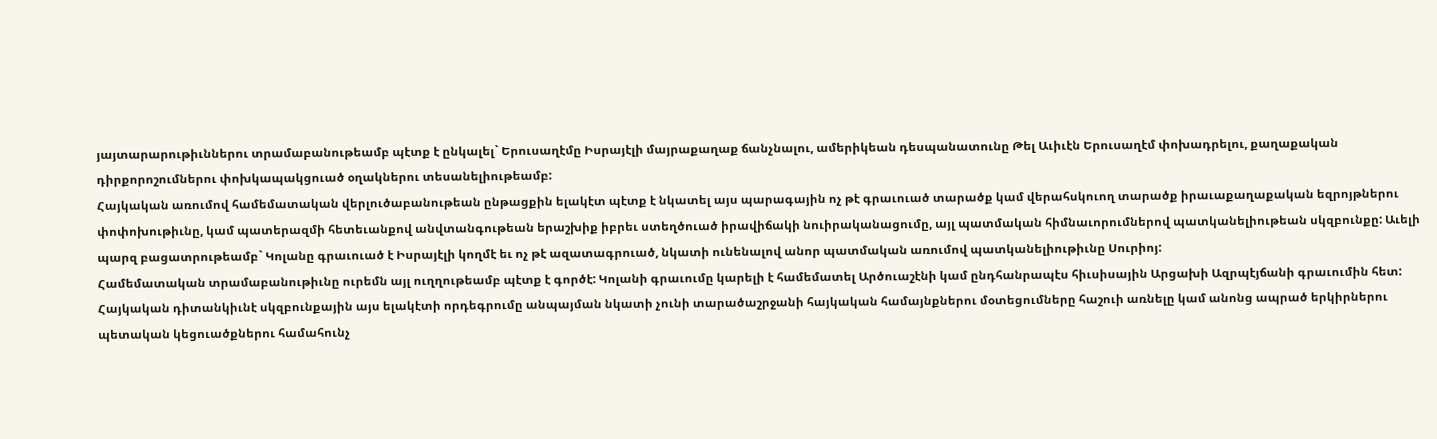յայտարարութիւններու տրամաբանութեամբ պէտք է ընկալել` Երուսաղէմը Իսրայէլի մայրաքաղաք ճանչնալու, ամերիկեան դեսպանատունը Թել Աւիւէն Երուսաղէմ փոխադրելու, քաղաքական դիրքորոշումներու փոխկապակցուած օղակներու տեսանելիութեամբ:
Հայկական առումով համեմատական վերլուծաբանութեան ընթացքին ելակէտ պէտք է նկատել այս պարագային ոչ թէ գրաւուած տարածք կամ վերահսկուող տարածք իրաւաքաղաքական եզրոյթներու փոփոխութիւնը, կամ պատերազմի հետեւանքով անվտանգութեան երաշխիք իբրեւ ստեղծուած իրավիճակի նուիրականացումը, այլ պատմական հիմնաւորումներով պատկանելիութեան սկզբունքը: Աւելի պարզ բացատրութեամբ` Կոլանը գրաւուած է Իսրայէլի կողմէ եւ ոչ թէ ազատագրուած, նկատի ունենալով անոր պատմական առումով պատկանելիութիւնը Սուրիոյ:
Համեմատական տրամաբանութիւնը ուրեմն այլ ուղղութեամբ պէտք է գործէ: Կոլանի գրաւումը կարելի է համեմատել Արծուաշէնի կամ ընդհանրապէս հիւսիսային Արցախի Ազրպէյճանի գրաւումին հետ:
Հայկական դիտանկիւնէ սկզբունքային այս ելակէտի որդեգրումը անպայման նկատի չունի տարածաշրջանի հայկական համայնքներու մօտեցումները հաշուի առնելը կամ անոնց ապրած երկիրներու պետական կեցուածքներու համահունչ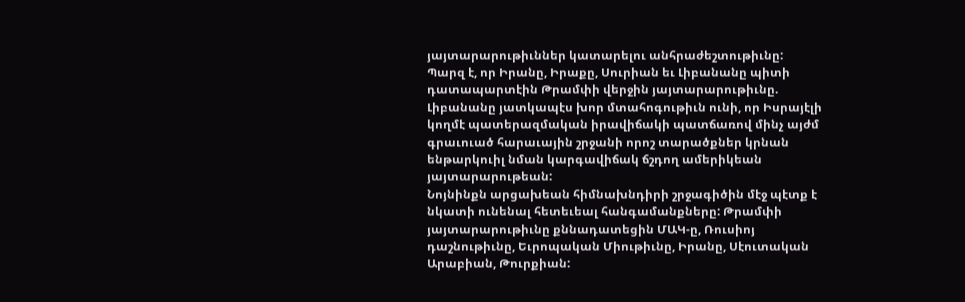յայտարարութիւններ կատարելու անհրաժեշտութիւնը:
Պարզ է, որ Իրանը, Իրաքը, Սուրիան եւ Լիբանանը պիտի դատապարտէին Թրամփի վերջին յայտարարութիւնը. Լիբանանը յատկապէս խոր մտահոգութիւն ունի, որ Իսրայէլի կողմէ պատերազմական իրավիճակի պատճառով մինչ այժմ գրաւուած հարաւային շրջանի որոշ տարածքներ կրնան ենթարկուիլ նման կարգավիճակ ճշդող ամերիկեան յայտարարութեան:
Նոյնինքն արցախեան հիմնախնդիրի շրջագիծին մէջ պէտք է նկատի ունենալ հետեւեալ հանգամանքները: Թրամփի յայտարարութիւնը քննադատեցին ՄԱԿ-ը, Ռուսիոյ դաշնութիւնը, Եւրոպական Միութիւնը, Իրանը, Սէուտական Արաբիան, Թուրքիան: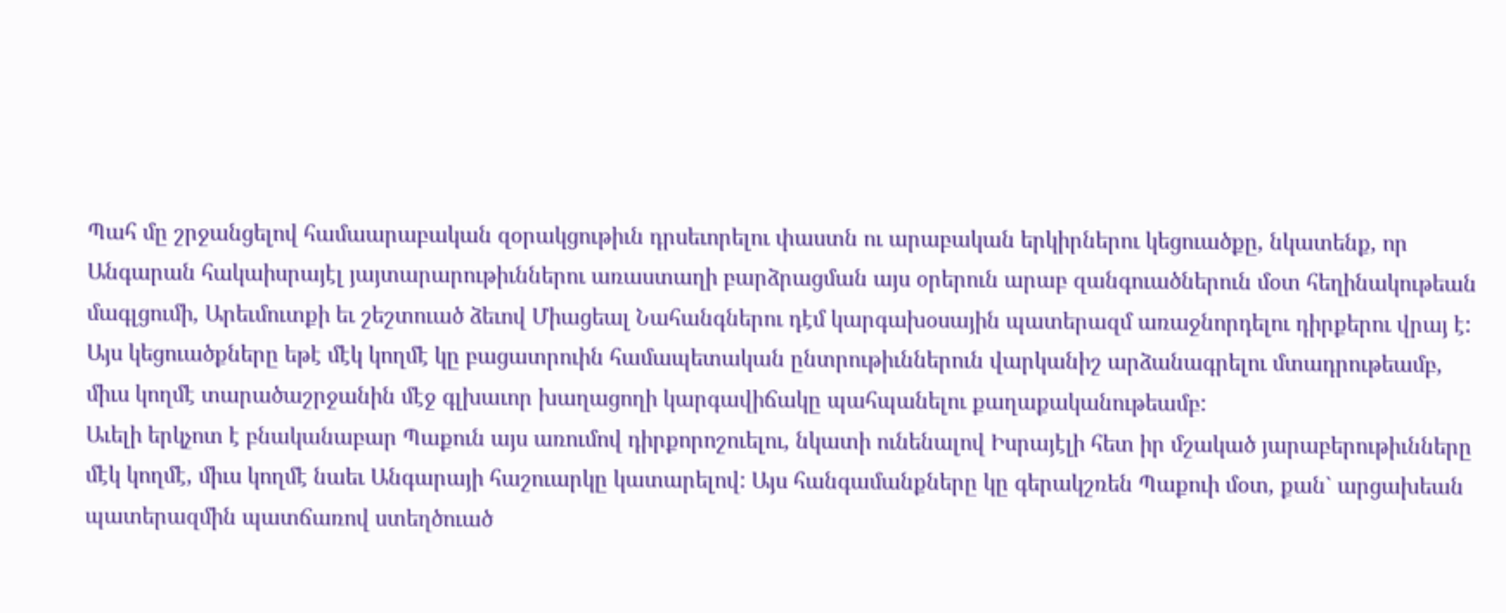Պահ մը շրջանցելով համաարաբական զօրակցութիւն դրսեւորելու փաստն ու արաբական երկիրներու կեցուածքը, նկատենք, որ Անգարան հակաիսրայէլ յայտարարութիւններու առաստաղի բարձրացման այս օրերուն արաբ զանգուածներուն մօտ հեղինակութեան մագլցումի, Արեւմուտքի եւ շեշտուած ձեւով Միացեալ Նահանգներու դէմ կարգախօսային պատերազմ առաջնորդելու դիրքերու վրայ է: Այս կեցուածքները եթէ մէկ կողմէ կը բացատրուին համապետական ընտրութիւններուն վարկանիշ արձանագրելու մտադրութեամբ, միւս կողմէ տարածաշրջանին մէջ գլխաւոր խաղացողի կարգավիճակը պահպանելու քաղաքականութեամբ:
Աւելի երկչոտ է բնականաբար Պաքուն այս առումով դիրքորոշուելու, նկատի ունենալով Իսրայէլի հետ իր մշակած յարաբերութիւնները մէկ կողմէ, միւս կողմէ նաեւ Անգարայի հաշուարկը կատարելով: Այս հանգամանքները կը գերակշռեն Պաքուի մօտ, քան` արցախեան պատերազմին պատճառով ստեղծուած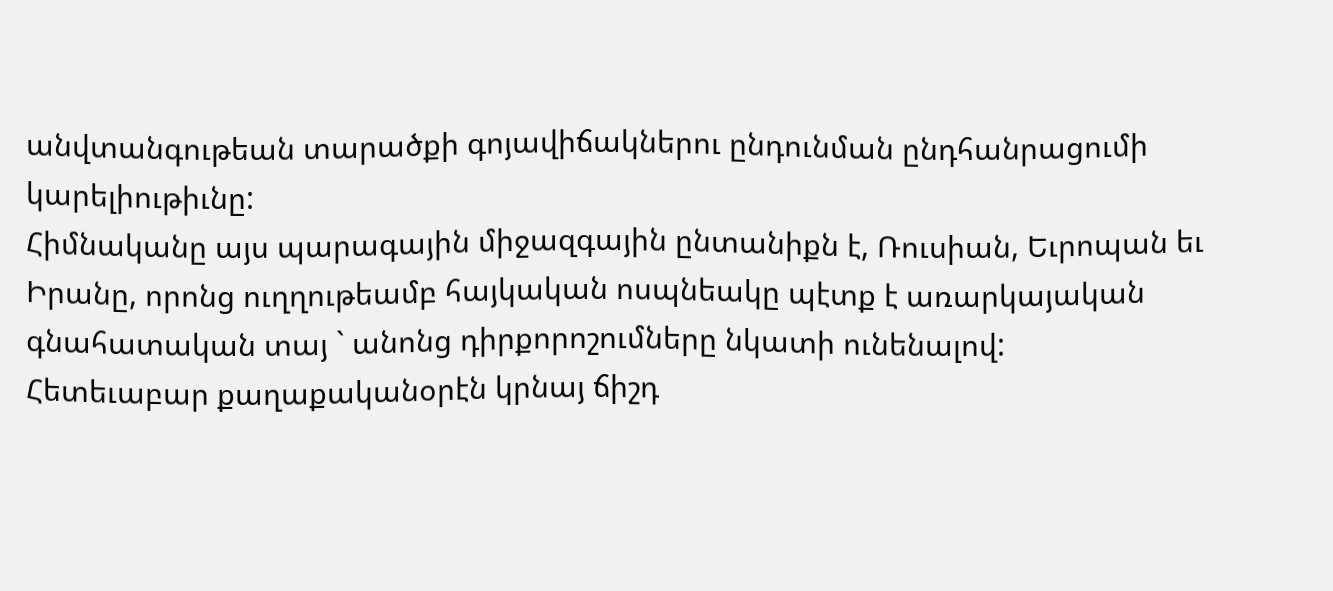անվտանգութեան տարածքի գոյավիճակներու ընդունման ընդհանրացումի կարելիութիւնը:
Հիմնականը այս պարագային միջազգային ընտանիքն է, Ռուսիան, Եւրոպան եւ Իրանը, որոնց ուղղութեամբ հայկական ոսպնեակը պէտք է առարկայական գնահատական տայ ` անոնց դիրքորոշումները նկատի ունենալով:
Հետեւաբար քաղաքականօրէն կրնայ ճիշդ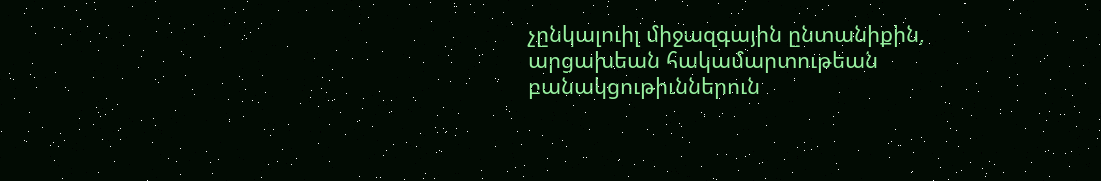չընկալուիլ միջազգային ընտանիքին, արցախեան հակամարտութեան բանակցութիւններուն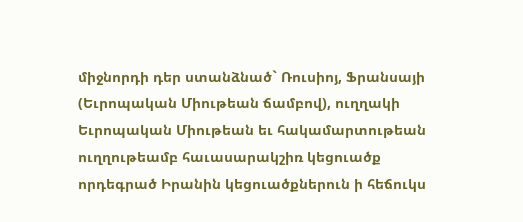միջնորդի դեր ստանձնած` Ռուսիոյ, Ֆրանսայի (Եւրոպական Միութեան ճամբով), ուղղակի Եւրոպական Միութեան եւ հակամարտութեան ուղղութեամբ հաւասարակշիռ կեցուածք որդեգրած Իրանին կեցուածքներուն ի հեճուկս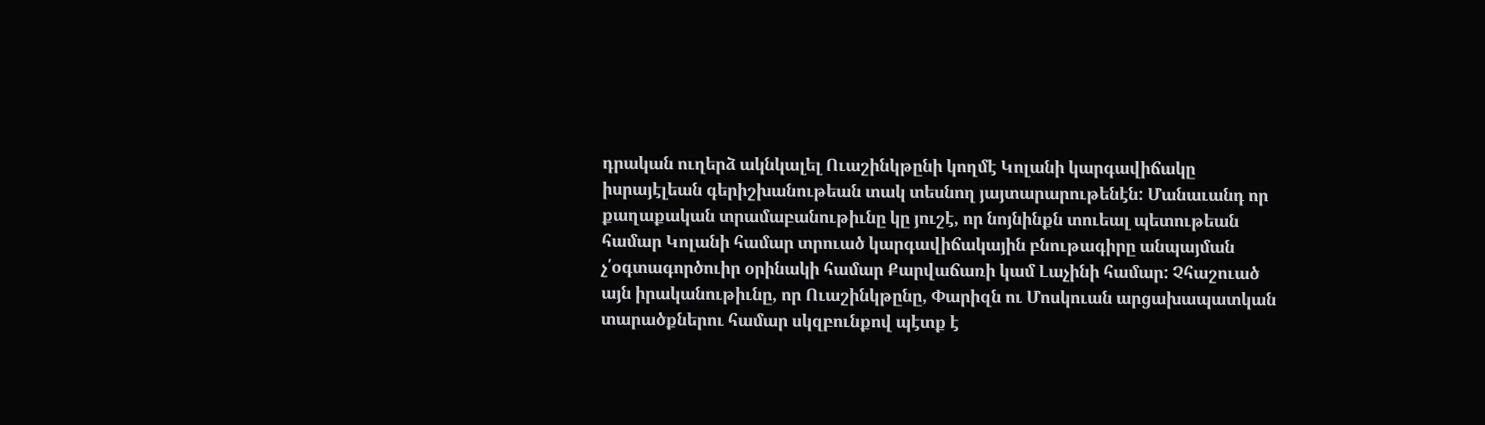դրական ուղերձ ակնկալել Ուաշինկթընի կողմէ Կոլանի կարգավիճակը իսրայէլեան գերիշխանութեան տակ տեսնող յայտարարութենէն: Մանաւանդ որ քաղաքական տրամաբանութիւնը կը յուշէ, որ նոյնինքն տուեալ պետութեան համար Կոլանի համար տրուած կարգավիճակային բնութագիրը անպայման չ՛օգտագործուիր օրինակի համար Քարվաճառի կամ Լաչինի համար: Չհաշուած այն իրականութիւնը, որ Ուաշինկթընը, Փարիզն ու Մոսկուան արցախապատկան տարածքներու համար սկզբունքով պէտք է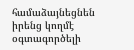համաձայնեցնեն իրենց կողմէ օգտագործելի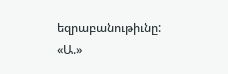եզրաբանութիւնը:
«Ա.»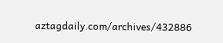aztagdaily.com/archives/432886